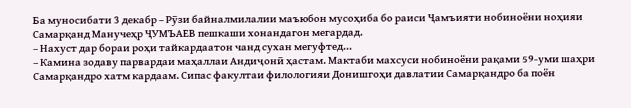Ба муносибати 3 декабр – Рӯзи байналмилалии маъюбон мусоҳиба бо раиси Ҷамъияти нобиноёни ноҳияи Самарқанд Манучеҳр ҶУМЪАЕВ пешкаши хонандагон мегардад.
– Нахуст дар бораи роҳи тайкардаатон чанд сухан мегуфтед...
– Камина зодаву парвардаи маҳаллаи Андиҷонӣ ҳастам. Мактаби махсуси нобиноёни рақами 59-уми шаҳри Самарқандро хатм кардаам. Сипас факултаи филологияи Донишгоҳи давлатии Самарқандро ба поён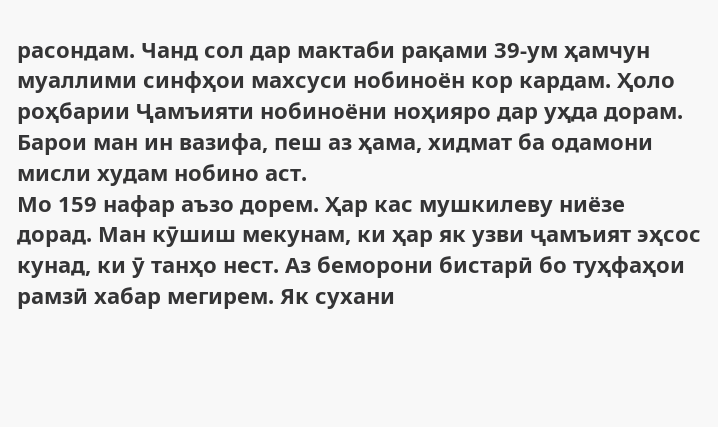расондам. Чанд сол дар мактаби рақами 39-ум ҳамчун муаллими синфҳои махсуси нобиноён кор кардам. Ҳоло роҳбарии Ҷамъияти нобиноёни ноҳияро дар уҳда дорам. Барои ман ин вазифа, пеш аз ҳама, хидмат ба одамони мисли худам нобино аст.
Мо 159 нафар аъзо дорем. Ҳар кас мушкилеву ниёзе дорад. Ман кӯшиш мекунам, ки ҳар як узви ҷамъият эҳсос кунад, ки ӯ танҳо нест. Аз беморони бистарӣ бо туҳфаҳои рамзӣ хабар мегирем. Як сухани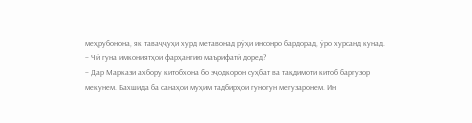меҳрубонона, як таваҷҷуҳи хурд метавонад рӯҳи инсонро бардорад, ӯро хурсанд кунад.
– Чӣ гуна имкониятҳои фарҳангию маърифатӣ доред?
– Дар Маркази ахбору китобхона бо эҷодкорон суҳбат ва тақдимоти китоб баргузор мекунем. Бахшида ба санаҳои муҳим тадбирҳои гуногун мегузаронем. Ин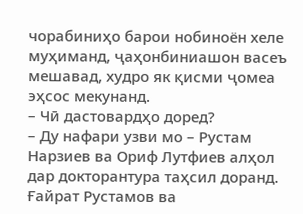чорабиниҳо барои нобиноён хеле муҳиманд, ҷаҳонбиниашон васеъ мешавад, худро як қисми ҷомеа эҳсос мекунанд.
– Чӣ дастовардҳо доред?
– Ду нафари узви мо – Рустам Нарзиев ва Ориф Лутфиев алҳол дар докторантура таҳсил доранд. Ғайрат Рустамов ва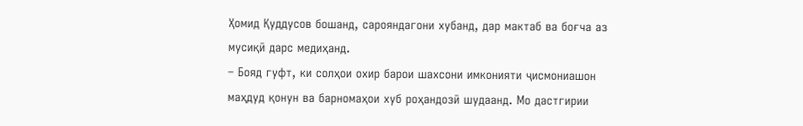Ҳомид Қуддусов бошанд, сарояндагони хубанд, дар мактаб ва боғча аз мусиқӣ дарс медиҳанд.
– Бояд гуфт, ки солҳои охир барои шахсони имконияти ҷисмониашон маҳдуд қонун ва барномаҳои хуб роҳандозӣ шудаанд. Мо дастгирии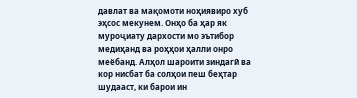давлат ва мақомоти ноҳиявиро хуб эҳсос мекунем. Онҳо ба ҳар як муроҷиату дархости мо эътибор медиҳанд ва роҳҳои ҳалли онро меёбанд. Алҳол шароити зиндагӣ ва кор нисбат ба солҳои пеш беҳтар шудааст, ки барои ин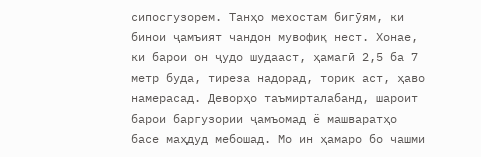сипосгузорем. Танҳо мехостам бигӯям, ки бинои ҷамъият чандон мувофиқ нест. Хонае, ки барои он ҷудо шудааст, ҳамагӣ 2,5 ба 7 метр буда, тиреза надорад, торик аст, ҳаво намерасад. Деворҳо таъмирталабанд, шароит барои баргузории ҷамъомад ё машваратҳо басе маҳдуд мебошад. Мо ин ҳамаро бо чашми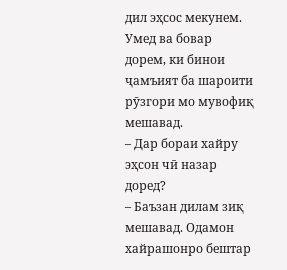дил эҳсос мекунем. Умед ва бовар дорем, ки бинои ҷамъият ба шароити рӯзгори мо мувофиқ мешавад.
– Дар бораи хайру эҳсон чӣ назар доред?
– Баъзан дилам зиқ мешавад. Одамон хайрашонро бештар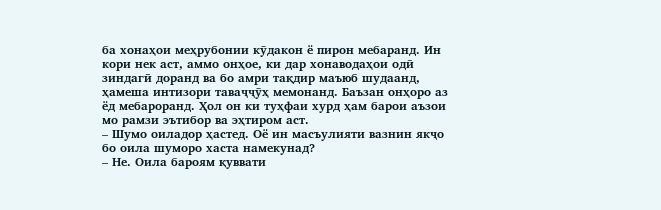ба хонаҳои меҳрубонии кӯдакон ё пирон мебаранд. Ин кори нек аст, аммо онҳое, ки дар хонаводаҳои одӣ зиндагӣ доранд ва бо амри тақдир маъюб шудаанд, ҳамеша интизори таваҷҷӯҳ мемонанд. Баъзан онҳоро аз ёд мебароранд. Ҳол он ки туҳфаи хурд ҳам барои аъзои мо рамзи эътибор ва эҳтиром аст.
– Шумо оиладор ҳастед. Оё ин масъулияти вазнин якҷо бо оила шуморо хаста намекунад?
– Не. Оила бароям қуввати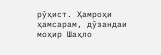рӯҳист. Ҳамроҳи ҳамсарам, дӯзандаи моҳир Шаҳло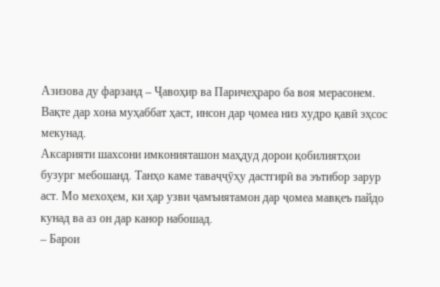Азизова ду фарзанд – Ҷавоҳир ва Паричеҳраро ба воя мерасонем. Вақте дар хона муҳаббат ҳаст, инсон дар ҷомеа низ худро қавӣ эҳсос мекунад.
Аксарияти шахсони имконияташон маҳдуд дорои қобилиятҳои бузург мебошанд. Танҳо каме таваҷҷӯҳу дастгирӣ ва эътибор зарур аст. Мо мехоҳем, ки ҳар узви ҷамъиятамон дар ҷомеа мавқеъ пайдо кунад ва аз он дар канор набошад.
– Барои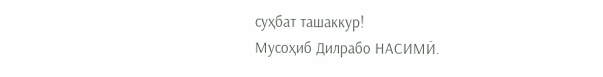суҳбат ташаккур!
Мусоҳиб Дилрабо НАСИМӢ.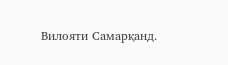Вилояти Самарқанд.